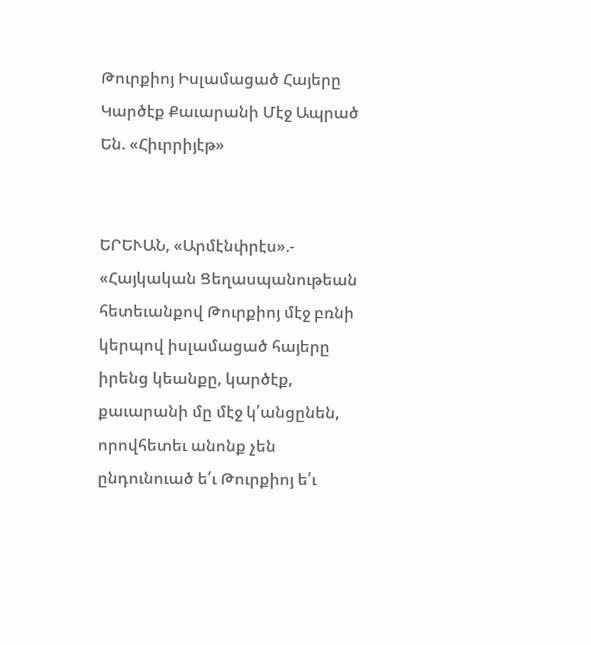Թուրքիոյ Իսլամացած Հայերը Կարծէք Քաւարանի Մէջ Ապրած Են. «Հիւրրիյէթ»


ԵՐԵՒԱՆ, «Արմէնփրէս».- «Հայկական Ցեղասպանութեան հետեւանքով Թուրքիոյ մէջ բռնի կերպով իսլամացած հայերը իրենց կեանքը, կարծէք, քաւարանի մը մէջ կ՛անցընեն, որովհետեւ անոնք չեն ընդունուած ե՛ւ Թուրքիոյ ե՛ւ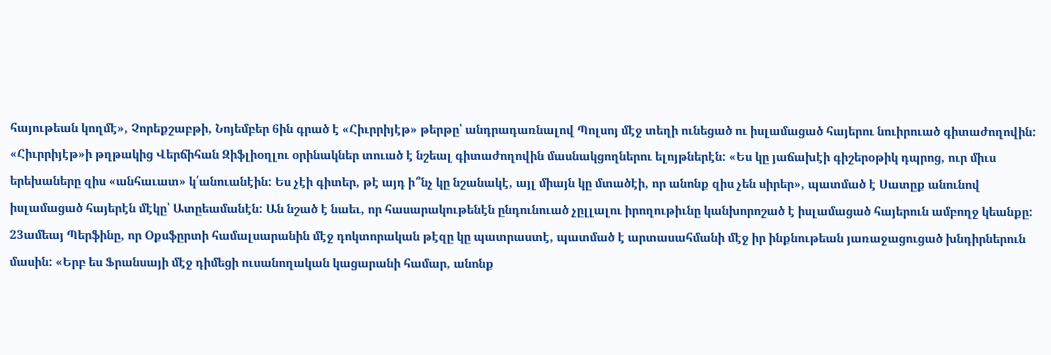հայութեան կողմէ», Չորեքշաբթի, Նոյեմբեր 6ին գրած է «Հիւրրիյէթ» թերթը՝ անդրադառնալով Պոլսոյ մէջ տեղի ունեցած ու իսլամացած հայերու նուիրուած գիտաժողովին:
«Հիւրրիյէթ»ի թղթակից Վերճիհան Զիֆլիօղլու օրինակներ տուած է նշեալ գիտաժողովին մասնակցողներու ելոյթներէն: «Ես կը յաճախէի գիշերօթիկ դպրոց, ուր միւս երեխաները զիս «անհաւատ» կ՛անուանէին: Ես չէի գիտեր, թէ այդ ի՞նչ կը նշանակէ, այլ միայն կը մտածէի, որ անոնք զիս չեն սիրեր», պատմած է Սատըք անունով իսլամացած հայերէն մէկը՝ Ատըեամանէն: Ան նշած է նաեւ, որ հասարակութենէն ընդունուած չըլլալու իրողութիւնը կանխորոշած է իսլամացած հայերուն ամբողջ կեանքը:
23ամեայ Պերֆինը, որ Օքսֆըրտի համալսարանին մէջ դոկտորական թէզը կը պատրաստէ, պատմած է արտասահմանի մէջ իր ինքնութեան յառաջացուցած խնդիրներուն մասին: «Երբ ես Ֆրանսայի մէջ դիմեցի ուսանողական կացարանի համար, անոնք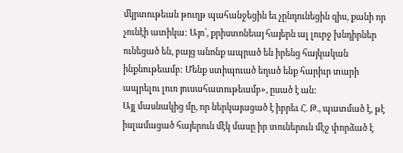մկրտութեան թուղթ պահանջեցին եւ չընդունեցին զիս, քանի որ չունէի ատիկա: Այո՛, քրիստոնեայ հայերն ալ լուրջ խնդիրներ ունեցած են, բայց անոնք ապրած են իրենց հայկական ինքնութեամբ: Մենք ստիպուած եղած ենք հարիւր տարի ապրելու լուռ յուսահատութեամբ», ըսած է ան:
Այլ մասնակից մը, որ ներկայացած է իբրեւ Հ. Թ., պատմած է, թէ իսլամացած հայերուն մէկ մասը իր տուներուն մէջ փորձած է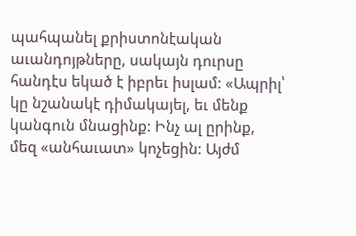պահպանել քրիստոնէական աւանդոյթները, սակայն դուրսը հանդէս եկած է իբրեւ իսլամ: «Ապրիլ՝ կը նշանակէ դիմակայել, եւ մենք կանգուն մնացինք: Ինչ ալ ըրինք, մեզ «անհաւատ» կոչեցին: Այժմ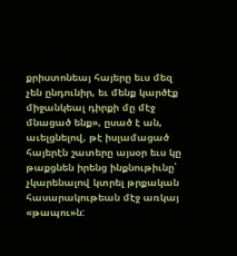քրիստոնեայ հայերը եւս մեզ չեն ընդունիր, եւ մենք կարծէք միջանկեալ դիրքի մը մէջ մնացած ենք», ըսած է ան, աւելցնելով, թէ իսլամացած հայերէն շատերը այսօր եւս կը թաքցնեն իրենց ինքնութիւնը՝ չկարենալով կտրել թրքական հասարակութեան մէջ առկայ «թապու»ն: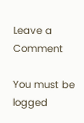Leave a Comment

You must be logged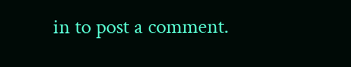in to post a comment.